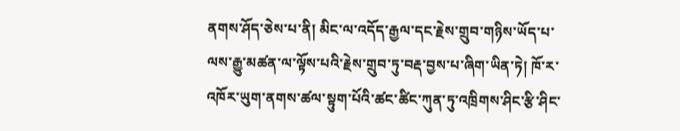ནགས་ཤོད་ཅེས་པ་ནི། མིང་ལ་འདོད་རྒྱལ་དང་རྗེས་གྲུབ་གཉིས་ཡོད་པ་ལས་རྒྱུ་མཚན་ལ་ལྟོས་པའི་རྗེས་གྲུབ་ཏུ་བརྡ་བྱས་པ་ཞིག་ཡིན་ཏེ། ཁོ་ར་འཁོར་ཡུག་ནགས་ཚལ་སྟུག་པོའི་ཚང་ཚིང་ཀུན་ཏུ་འཁྲིགས་ཤིང་རྩི་ཤིང་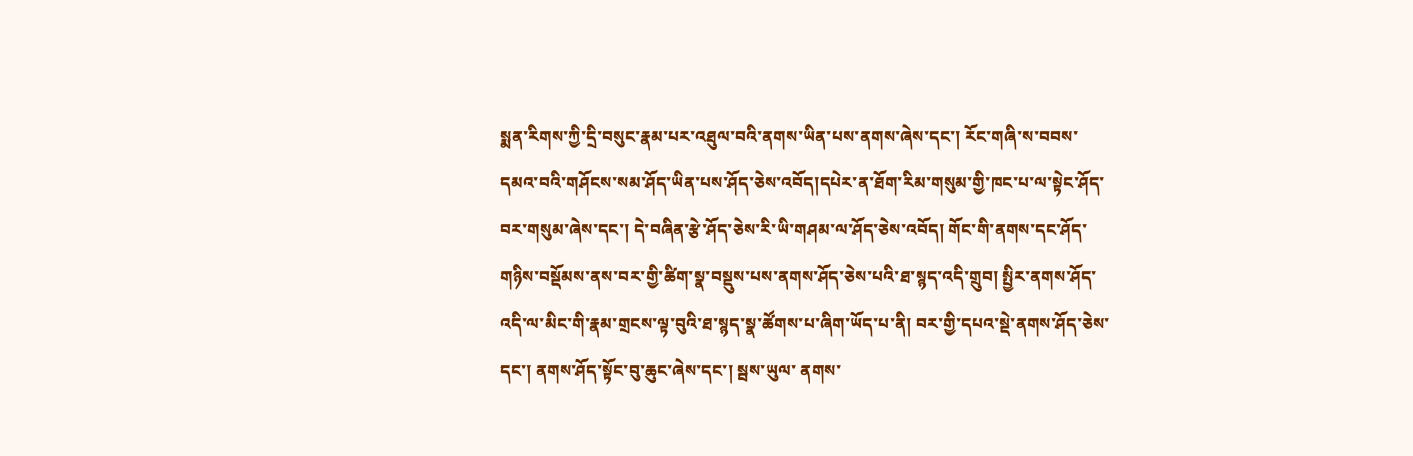སྨན་རིགས་ཀྱི་དྲི་བསུང་རྣམ་པར་འཐུལ་བའི་ནགས་ཡིན་པས་ནགས་ཞེས་དང་། རོང་གཞི་ས་བབས་དམའ་བའི་གཤོངས་སམ་ཤོད་ཡིན་པས་ཤོད་ཅེས་འབོད།དཔེར་ན་ཐོག་རིམ་གསུམ་གྱི་ཁང་པ་ལ་སྟེང་ཤོད་བར་གསུམ་ཞེས་དང་། དེ་བཞིན་རྩེ་ཤོད་ཅེས་རི་ཡི་གཤམ་ལ་ཤོད་ཅེས་འབོད། གོང་གི་ནགས་དང་ཤོད་གཉིས་བསྡོམས་ནས་བར་གྱི་ཚིག་སྣ་བསྡུས་པས་ནགས་ཤོད་ཅེས་པའི་ཐ་སྙད་འདི་གྲུབ། སྤྱིར་ནགས་ཤོད་འདི་ལ་མིང་གི་རྣམ་གྲངས་ལྟ་བུའི་ཐ་སྙད་སྣ་ཚོགས་པ་ཞིག་ཡོད་པ་ནི། བར་གྱི་དཔའ་སྡེ་ནགས་ཤོད་ཅེས་དང་། ནགས་ཤོད་སྟོང་བུ་ཆུང་ཞེས་དང་། སྦས་ཡུལ་ ནགས་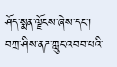ཤོད་སྨན་ལྗོངས་ཞེས་དང་། བཀྲ་ཤིས་ནཌ་ཀླུང་འབབ་པའི་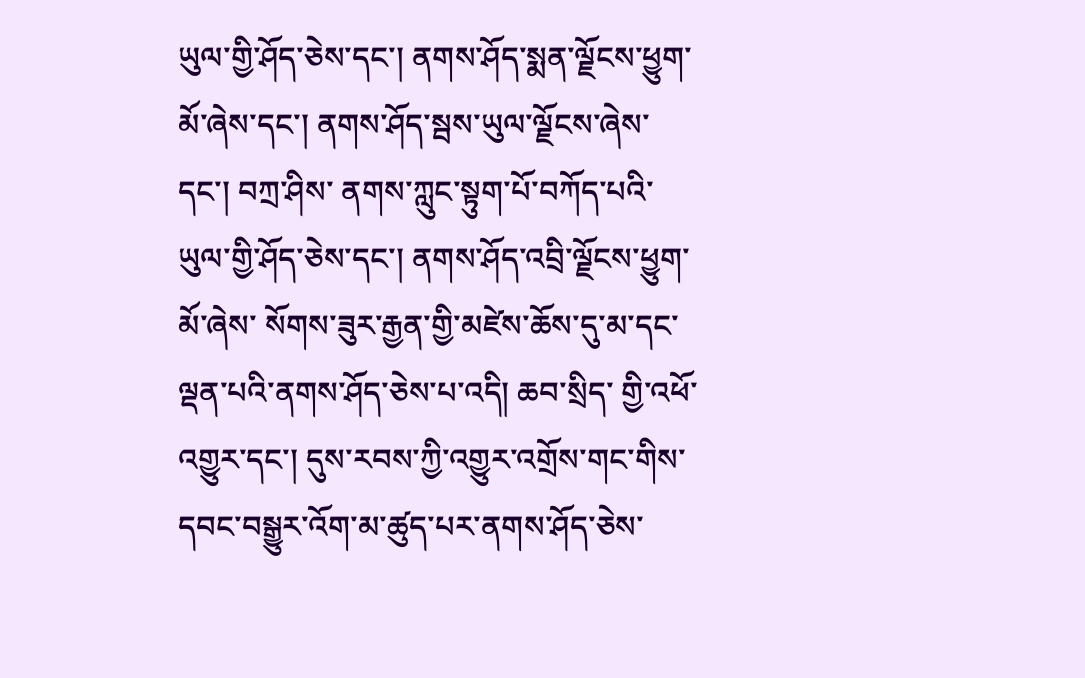ཡུལ་གྱི་ཤོད་ཅེས་དང་། ནགས་ཤོད་སྨན་ལྗོངས་ཕྱུག་མོ་ཞེས་དང་། ནགས་ཤོད་སྦས་ཡུལ་ལྗོངས་ཞེས་དང་། བཀྲ་ཤིས་ ནགས་ཀླུང་སྟུག་པོ་བཀོད་པའི་ཡུལ་གྱི་ཤོད་ཅེས་དང་། ནགས་ཤོད་འབྲི་ལྗོངས་ཕྱུག་མོ་ཞེས་ སོགས་ཟུར་རྒྱན་གྱི་མཛེས་ཆོས་དུ་མ་དང་ལྡན་པའི་ནགས་ཤོད་ཅེས་པ་འདི། ཆབ་སྲིད་ གྱི་འཕོ་འགྱུར་དང་། དུས་རབས་ཀྱི་འགྱུར་འགྲོས་གང་གིས་དབང་བསྒྱུར་འོག་མ་ཚུད་པར་ནགས་ཤོད་ཅེས་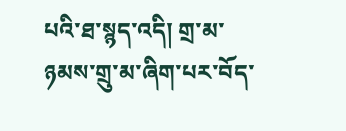པའི་ཐ་སྙད་འདི། གྲ་མ་ཉམས་གྲུ་མ་ཞིག་པར་བོད་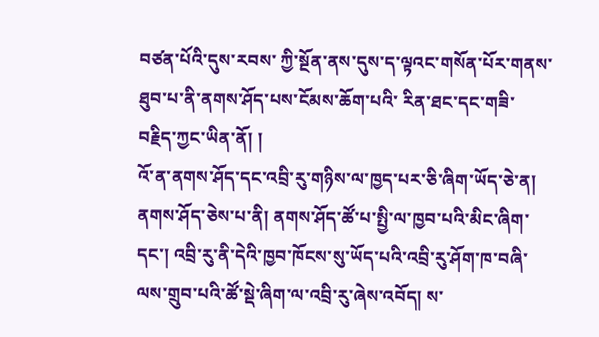བཙན་པོའི་དུས་རབས་ ཀྱི་སྔོན་ནས་དུས་ད་ལྟའང་གསོན་པོར་གནས་ཐུབ་པ་ནི་ནགས་ཤོད་པས་ངོམས་ཆོག་པའི་ རིན་ཐང་དང་གཟི་བརྗིད་ཀྱང་ཡིན་ནོ། །
འོ་ན་ནགས་ཤོད་དང་འབྲི་རུ་གཉིས་ལ་ཁྱད་པར་ཅི་ཞིག་ཡོད་ཅེ་ན། ནགས་ཤོད་ཅེས་པ་ནི། ནགས་ཤོད་ཚོ་པ་སྤྱི་ལ་ཁྱབ་པའི་མིང་ཞིག་དང་། འབྲི་རུ་ནི་དེའི་ཁྱབ་ཁོངས་སུ་ཡོད་པའི་འབྲི་རུ་ཤོག་ཁ་བཞི་ལས་གྲུབ་པའི་ཚོ་སྡེ་ཞིག་ལ་འབྲི་རུ་ཞེས་འབོད། ས་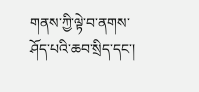གནས་ཀྱི་ལྟེ་བ་ནགས་ཤོད་པའི་ཆབ་སྲིད་དང་།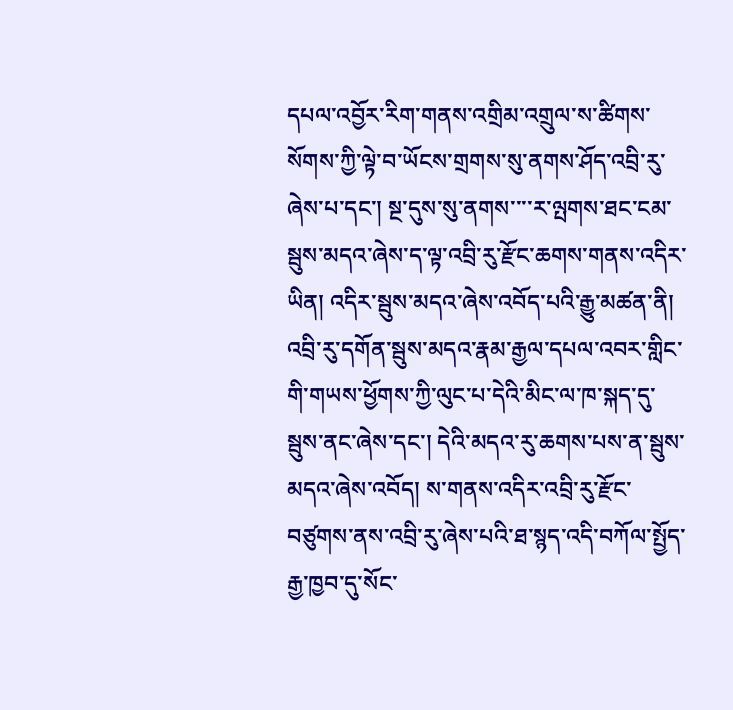དཔལ་འབྱོར་རིག་གནས་འགྲིམ་འགྲུལ་ས་ཚིགས་སོགས་ཀྱི་ལྟེ་བ་ཡོངས་གྲགས་སུ་ནགས་ཤོད་འབྲི་རུ་ཞེས་པ་དང་། སྔ་དུས་སུ་ནགས་་་་ར་ལྤགས་ཐང་ངམ་སྦུས་མདའ་ཞེས་ད་ལྟ་འབྲི་རུ་རྫོང་ཆགས་གནས་འདིར་ཡིན། འདིར་སྦུས་མདའ་ཞེས་འབོད་པའི་རྒྱུ་མཚན་ནི། འབྲི་རུ་དགོན་སྦུས་མདའ་རྣམ་རྒྱལ་དཔལ་འབར་གླིང་གི་གཡས་ཕྱོགས་ཀྱི་ལུང་པ་དེའི་མིང་ལ་ཁ་སྐད་དུ་སྦུས་ནང་ཞེས་དང་། དེའི་མདའ་རུ་ཆགས་པས་ན་སྦུས་མདའ་ཞེས་འབོད། ས་གནས་འདིར་འབྲི་རུ་རྫོང་བཙུགས་ནས་འབྲི་རུ་ཞེས་པའི་ཐ་སྙད་འདི་བཀོལ་སྤྱོད་རྒྱ་ཁྱབ་དུ་སོང་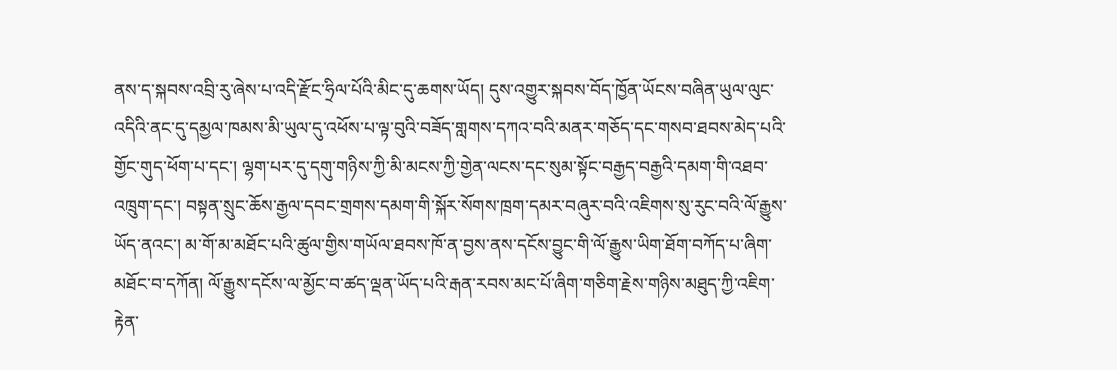ནས་ད་སྐབས་འབྲི་རུ་ཞེས་པ་འདི་རྫོང་ཧྲིལ་པོའི་མིང་དུ་ཆགས་ཡོད། དུས་འགྱུར་སྐབས་བོད་ཁྱོན་ཡོངས་བཞིན་ཡུལ་ལུང་འདིའི་ནང་དུ་དམྱལ་ཁམས་མི་ཡུལ་དུ་འཕོས་པ་ལྟ་བུའི་བཟོད་གླགས་དཀའ་བའི་མནར་གཅོད་དང་གསབ་ཐབས་མེད་པའི་གྱོང་གུད་ཕོག་པ་དང་། ལྷག་པར་དུ་དགུ་གཉིས་ཀྱི་མི་མངས་ཀྱི་གྱེན་ལངས་དང་སུམ་སྟོང་བརྒྱད་བརྒྱའི་དམག་གི་འཐབ་འཁྲུག་དང་། བསྟན་སྲུང་ཆོས་རྒྱལ་དབང་གྲགས་དམག་གི་སྐོར་སོགས་ཁྲག་དམར་བཞུར་བའི་འཇིགས་སུ་རུང་བའི་ལོ་རྒྱུས་ཡོད་ནའང་། མ་གོ་མ་མཐོང་པའི་ཚུལ་གྱིས་གཡོལ་ཐབས་ཁོ་ན་བྱས་ནས་དངོས་བྱུང་གི་ལོ་རྒྱུས་ཡིག་ཐོག་བཀོད་པ་ཞིག་མཐོང་བ་དཀོན། ལོ་རྒྱུས་དངོས་ལ་མྱོང་བ་ཚད་ལྡན་ཡོད་པའི་རྒན་རབས་མང་པོ་ཞིག་གཅིག་རྗེས་གཉིས་མཐུད་ཀྱི་འཇིག་རྟེན་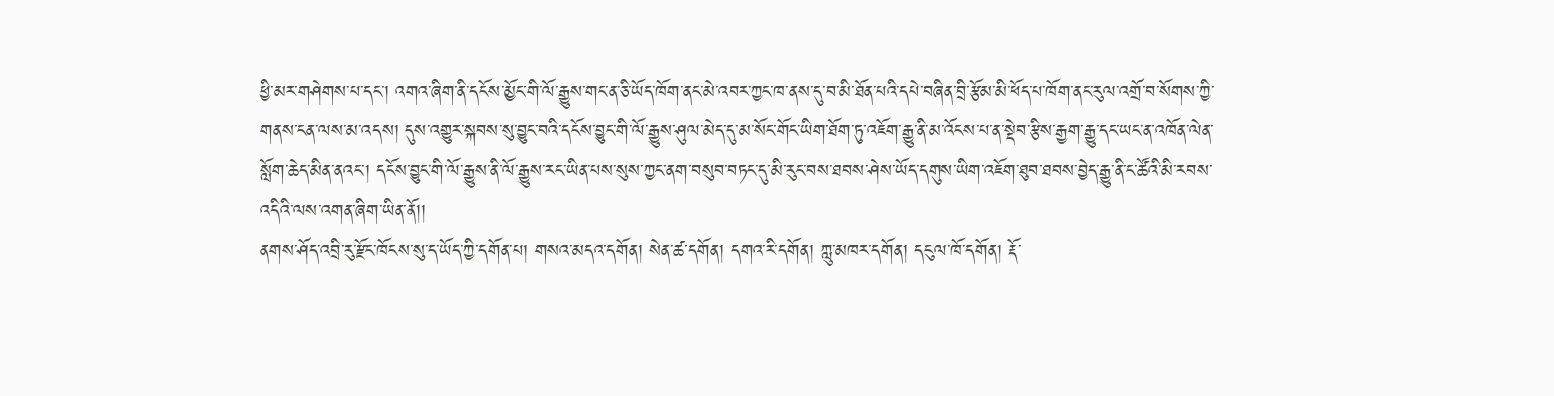ཕྱི་མར་གཤེགས་པ་དང་། འགའ་ཞིག་ནི་དངོས་མྱོང་གི་ལོ་རྒྱུས་གང་ན་ཅི་ཡོད་ཁོག་ནང་མེ་འབར་ཀྱང་ཁ་ནས་དུ་བ་མི་ཐོན་པའི་དཔེ་བཞིན་བྲི་རྩོམ་མི་ཕོད་པ་ཁོག་ནང་རུལ་འགྲོ་བ་སོགས་ཀྱི་གནས་ངན་ལས་མ་འདས། དུས་འགྱུར་སྐབས་སུ་བྱུང་བའི་དངོས་བྱུང་གི་ལོ་རྒྱུས་ཤུལ་མེད་དུ་མ་སོང་གོང་ཡིག་ཐོག་ཏུ་འཇོག་རྒྱུ་ནི་མ་འོངས་པ་ན་སྡེབ་རྩིས་རྒྱག་རྒྱུ་དང་ཡང་ན་འཁོན་ལེན་སློག་ཆེད་མིན་ནའང་། དངོས་བྱུང་གི་ལོ་རྒྱུས་ནི་ལོ་རྒྱུས་རང་ཡིན་པས་སུས་ཀྱང་ནག་བསུབ་བཏང་དུ་མི་རུང་བས་ཐབས་ཤེས་ཡོད་དགུས་ཡིག་འཇོག་ཐུབ་ཐབས་བྱེད་རྒྱུ་ནི་ང་ཚོའི་མི་རབས་འདིའི་ལས་འགན་ཞིག་ཡིན་ནོ།།
ནགས་ཤོད་འབྲི་རུ་རྫོང་ཁོངས་སུ་ད་ཡོད་ཀྱི་དགོན་པ། གསའ་མདའ་དགོན། སེན་ཚ་དགོན། དགའ་རི་དགོན། ཀླུ་མཁར་དགོན། དངུལ་ཁོ་དགོན། རྡོ་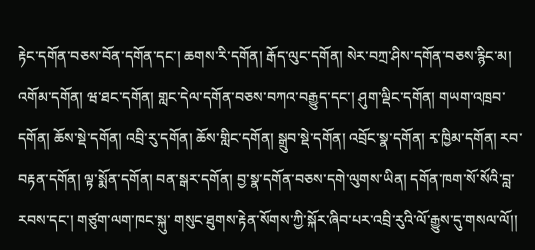རྟེང་དགོན་བཅས་བོན་དགོན་དང་། ཆགས་རི་དགོན། རྒོད་ལུང་དགོན། སེར་བཀྲ་ཤིས་དགོན་བཅས་རྙིང་མ། འགོམ་དགོན། ཝ་ཐང་དགོན། གླང་དེལ་དགོན་བཅས་བཀའ་བརྒྱུད་དང་། ཤུག་ལྡིང་དགོན། གཡག་འཁྲབ་དགོན། ཆོས་སྡེ་དགོན། འབྲི་རུ་དགོན། ཆོས་གླིང་དགོན། སྒྲུབ་སྡེ་དགོན། འབྲོང་སྣ་དགོན། རྭ་ཁྱིམ་དགོན། རབ་བརྟན་དགོན། ལྟ་སྨོན་དགོན། བན་སྒར་དགོན། བྱ་སྣ་དགོན་བཅས་དགེ་ལུགས་ཡིན། དགོན་ཁག་སོ་སོའི་བླ་རབས་དང་། གཙུག་ལག་ཁང་སྐུ་ གསུང་ཐུགས་རྟེན་སོགས་ཀྱི་སྐོར་ཞིབ་པར་འབྲི་རུའི་ལོ་རྒྱུས་དུ་གསལ་ལོ།།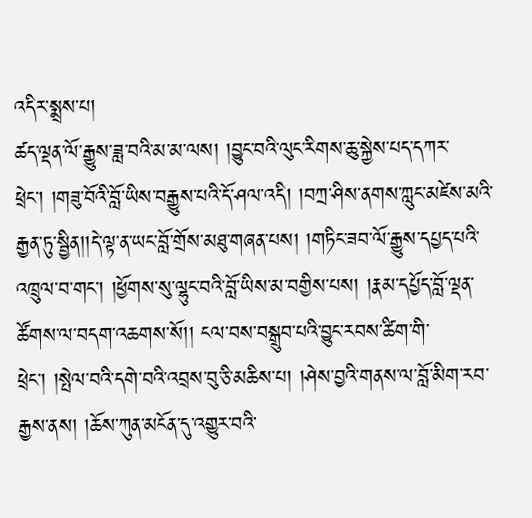འདིར་སྨྲས་པ།
ཚད་ལྡན་ལོ་རྒྱུས་ཟླ་བའི་མ་མ་ལས། །བྱུང་བའི་ལུང་རིགས་ཆུ་སྐྱེས་པད་དཀར་ཕྲེང་། །གཟུ་བོའི་བློ་ཡིས་བརྒྱུས་པའི་དོ་ཤལ་འདི། །བཀྲ་ཤིས་ནགས་ཀླུང་མཛེས་མའི་རྒྱན་ཏུ་སྦྱིན།།དེ་ལྟ་ན་ཡང་བློ་གྲོས་མཐུ་གཞན་པས། །གཏིང་ཟབ་ལོ་རྒྱུས་དཔྱད་པའི་འཁྲུལ་བ་གང་། །ཕྱོགས་སུ་ལྷུང་བའི་བློ་ཡིས་མ་བགྱིས་པས། །རྣམ་དཔྱོད་བློ་ལྡན་ཚོགས་ལ་བདག་འཆགས་སོ།། ངལ་བས་བསྒྲུབ་པའི་བྱུང་རབས་ཚིག་གི་ཕྲེང་། །སྤེལ་བའི་དགེ་བའི་འབྲས་བུ་ཅི་མཆིས་པ། །ཤེས་བྱའི་གནས་ལ་བློ་མིག་རབ་རྒྱས་ནས། །ཆོས་ཀུན་མངོན་དུ་འགྱུར་བའི་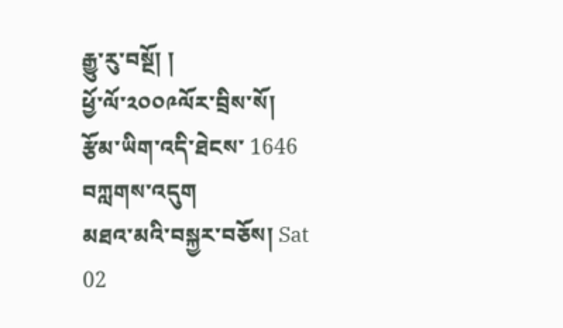རྒྱུ་རུ་བསྔོ། །
ཕྱོ་ལོ་༢༠༠༩ལོར་བྲིས་སོ།
རྩོམ་ཡིག་འདི་ཐེངས་ 1646 བཀླགས་འདུག
མཐའ་མའི་བསྐྱར་བཅོས། Sat 02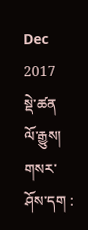Dec 2017
སྡེ་ཚན
ལོ་རྒྱུས།
གསར་ཤོས་དག :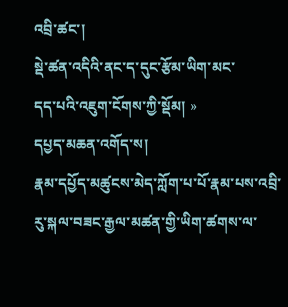འབྲི་ཚང་།
སྡེ་ཚན་འདིའི་ནང་ད་དུང་རྩོམ་ཡིག་མང་
དད་པའི་འཇུག་ངོགས་ཀྱི་སྡོམ། »
དཔྱད་མཆན་འགོད་ས།
རྣམ་དཔྱོད་མཚུངས་མེད་ཀློག་པ་པོ་རྣམ་པས་འབྲི་རུ་སྐལ་བཟང་རྒྱལ་མཚན་གྱི་ཡིག་ཚགས་ལ་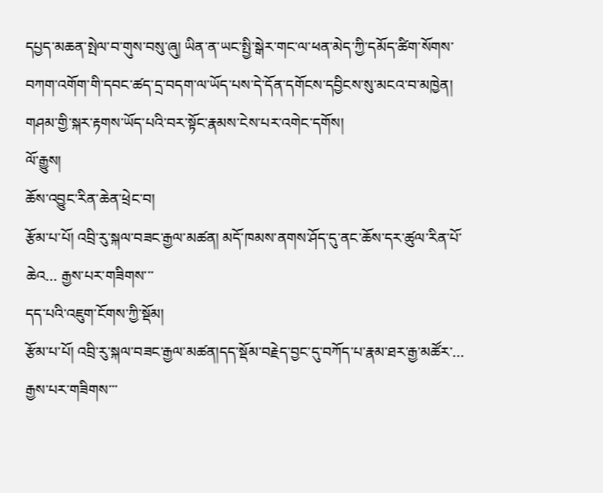དཔྱད་མཆན་སྤེལ་བ་གུས་བསུ་ཞུ། ཡིན་ན་ཡང་སྤྱི་སྒེར་གང་ལ་ཕན་མེད་ཀྱི་དམོད་ཚིག་སོགས་བཀག་འགོག་གི་དབང་ཚད་དྲ་བདག་ལ་ཡོད་པས་དེ་དོན་དགོངས་དབྱིངས་སུ་མངའ་བ་མཁྱེན།
གཤམ་གྱི་སྐར་རྟགས་ཡོད་པའི་བར་སྟོང་རྣམས་ངེས་པར་འགེང་དགོས།
ལོ་རྒྱུས།
ཆོས་འབྱུང་རིན་ཆེན་ཕྲེང་བ།
རྩོམ་པ་པོ། འབྲི་རུ་སྐལ་བཟང་རྒྱལ་མཚན། མདོ་ཁམས་ནགས་ཤོད་དུ་ནང་ཆོས་དར་ཚུལ་རིན་པོ་ཆེའ... རྒྱས་པར་གཟིགས་་་
དད་པའི་འཇུག་ངོགས་ཀྱི་སྡོམ།
རྩོམ་པ་པོ། འབྲི་རུ་སྐལ་བཟང་རྒྱལ་མཚན།དད་སྡོམ་བརྗེད་བྱང་དུ་བཀོད་པ་རྣམ་ཐར་རྒྱ་མཚོར་... རྒྱས་པར་གཟིགས་་་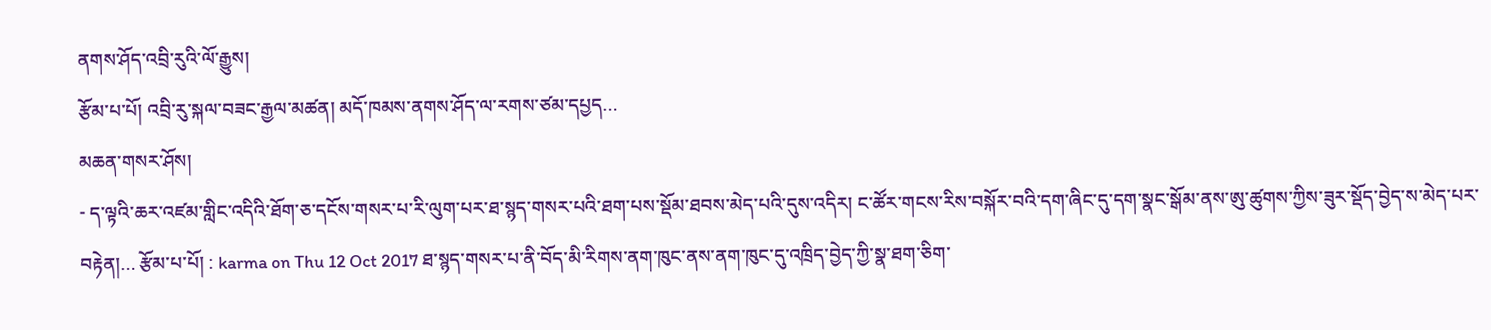ནགས་ཤོད་འབྲི་རུའི་ལོ་རྒྱུས།
རྩོམ་པ་པོ། འབྲི་རུ་སྐལ་བཟང་རྒྱལ་མཚན། མདོ་ཁམས་ནགས་ཤོད་ལ་རགས་ཙམ་དཔྱད…
མཆན་གསར་ཤོས།
- ད་ལྟའི་ཆར་འཛམ་གླིང་འདིའི་ཐོག་ཅ་དངོས་གསར་པ་རི་ལུག་པར་ཐ་སྙད་གསར་པའི་ཐག་པས་སྡོམ་ཐབས་མེད་པའི་དུས་འདིར། ང་ཚོར་གངས་རིས་བསྐོར་བའི་དག་ཞིང་དུ་དག་སྣང་སྒོམ་ནས་ཨུ་ཚུགས་ཀྱིས་ཟུར་སྡོད་བྱེད་ས་མེད་པར་བརྟེན།… རྩོམ་པ་པོ། : karma on Thu 12 Oct 2017 ཐ་སྙད་གསར་པ་ནི་བོད་མི་རིགས་ནག་ཁུང་ནས་ནག་ཁུང་དུ་འཁྲིད་བྱེད་ཀྱི་སྣ་ཐག་ཅིག་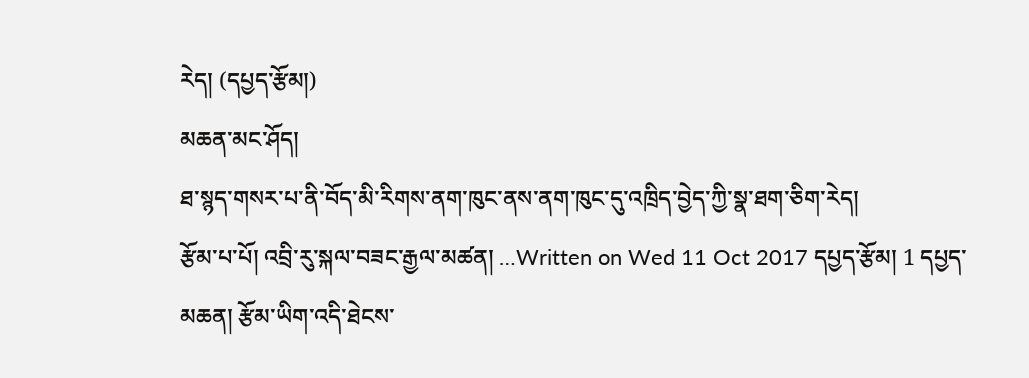རེད། (དཔྱད་རྩོམ།)
མཆན་མང་ཤོད།
ཐ་སྙད་གསར་པ་ནི་བོད་མི་རིགས་ནག་ཁུང་ནས་ནག་ཁུང་དུ་འཁྲིད་བྱེད་ཀྱི་སྣ་ཐག་ཅིག་རེད།
རྩོམ་པ་པོ། འབྲི་རུ་སྐལ་བཟང་རྒྱལ་མཚན། …Written on Wed 11 Oct 2017 དཔྱད་རྩོམ། 1 དཔྱད་མཆན། རྩོམ་ཡིག་འདི་ཐེངས་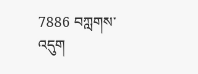7886 བཀླགས་འདུག